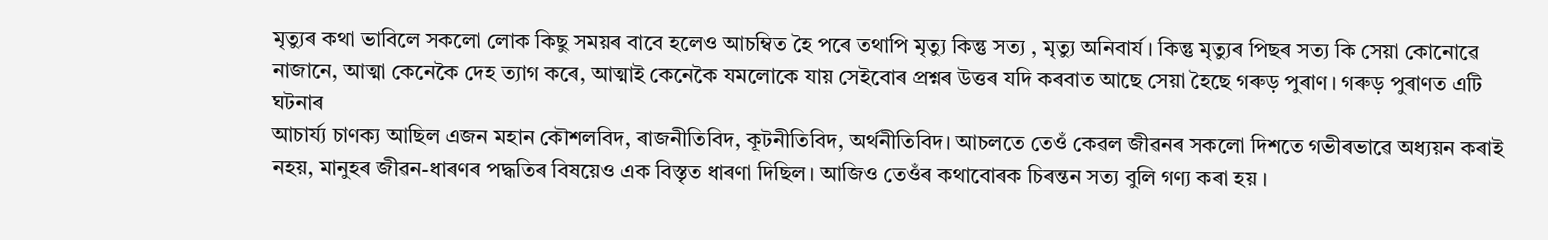মৃত্যুৰ কথা ভাবিলে সকলো লোক কিছু সময়ৰ বাবে হলেও আচম্বিত হৈ পৰে তথাপি মৃত্যু কিন্তু সত্য , মৃত্যু অনিবাৰ্য। কিন্তু মৃত্যুৰ পিছৰ সত্য কি সেয়া কোনোৱে নাজানে, আত্মা কেনেকৈ দেহ ত্যাগ কৰে, আত্মাই কেনেকৈ যমলোকে যায় সেইবোৰ প্ৰশ্নৰ উত্তৰ যদি কৰবাত আছে সেয়া হৈছে গৰুড় পুৰাণ। গৰুড় পুৰাণত এটি ঘটনাৰ
আচাৰ্য্য চাণক্য আছিল এজন মহান কৌশলবিদ, ৰাজনীতিবিদ, কূটনীতিবিদ, অৰ্থনীতিবিদ। আচলতে তেওঁ কেৱল জীৱনৰ সকলো দিশতে গভীৰভাৱে অধ্যয়ন কৰাই নহয়, মানুহৰ জীৱন-ধাৰণৰ পদ্ধতিৰ বিষয়েও এক বিস্তৃত ধাৰণা দিছিল। আজিও তেওঁৰ কথাবোৰক চিৰন্তন সত্য বুলি গণ্য কৰা হয় ।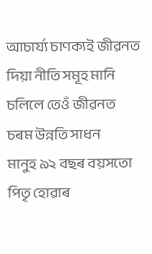আচাৰ্য্য চাণক্যই জীৱনত দিয়া নীতি সমূহ মানি চলিলে তেওঁ জীৱনত চৰম উন্নতি সাধন
মানুহ ৯২ বছৰ বয়সতো পিতৃ হোৱাৰ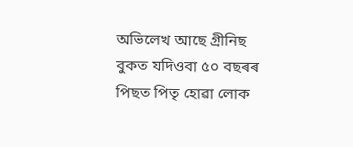অভিলেখ আছে গ্ৰীনিছ বুকত যদিওবা ৫০ বছৰৰ পিছত পিতৃ হোৱা লোক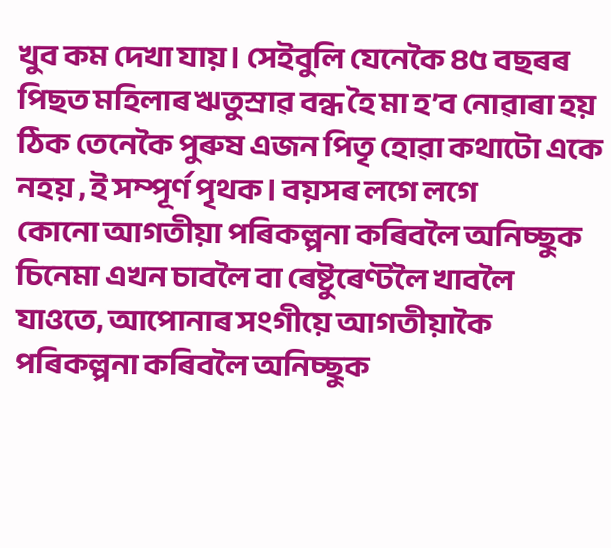খুব কম দেখা যায়। সেইবুলি যেনেকৈ ৪৫ বছৰৰ পিছত মহিলাৰ ঋতুস্ৰাৱ বন্ধ হৈ মা হ’ব নোৱাৰা হয় ঠিক তেনেকৈ পুৰুষ এজন পিতৃ হোৱা কথাটো একে নহয় , ই সম্পূৰ্ণ পৃথক। বয়সৰ লগে লগে
কোনো আগতীয়া পৰিকল্পনা কৰিবলৈ অনিচ্ছুক চিনেমা এখন চাবলৈ বা ৰেষ্টুৰেণ্টলৈ খাবলৈ যাওতে, আপোনাৰ সংগীয়ে আগতীয়াকৈ পৰিকল্পনা কৰিবলৈ অনিচ্ছুক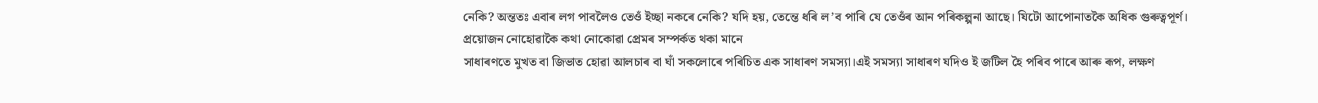নেকি? অন্ততঃ এবাৰ লগ পাবলৈও তেওঁ ইচ্ছা নকৰে নেকি? যদি হয়, তেন্তে ধৰি ল’ব পাৰি যে তেওঁৰ আন পৰিকল্পনা আছে। যিটো আপোনাতকৈ অধিক গুৰুত্বপূৰ্ণ। প্ৰয়োজন নোহোৱাকৈ কথা নোকোৱা প্ৰেমৰ সম্পৰ্কত থকা মানে
সাধাৰণতে মুখত বা জিভাত হোৱা আলচাৰ বা ঘাঁ সকলোৰে পৰিচিত এক সাধাৰণ সমস্যা।এই সমস্যা সাধাৰণ যদিও ই জটিল হৈ পৰিব পাৰে আৰু ৰূপ, লক্ষণ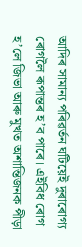আদিৰ সামান্য পৰিৱৰ্তন ঘটিয়েই দুৰাৰোগ্য ৰোগলৈ ৰূপান্তৰ হ’ব পাৰে। এইবিধ ৰোগ হ’লে জিভা আৰু মুখত অশান্তিজনক পীড়া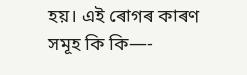হয়। এই ৰোগৰ কাৰণ সমূহ কি কি—-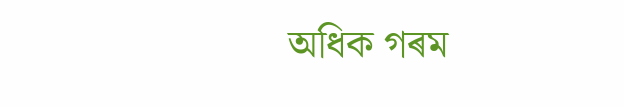অধিক গৰম